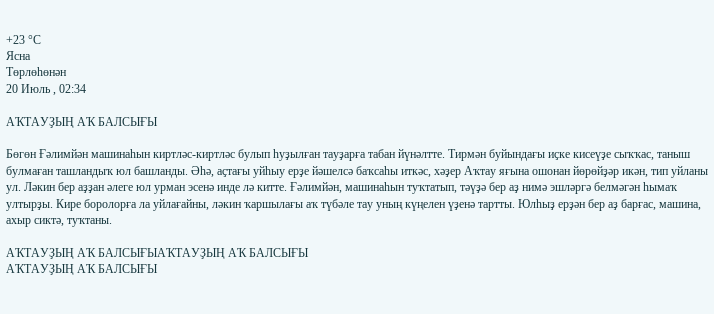+23 °С
Ясна
Төрлөһөнән
20 Июль , 02:34

АҠТАУҘЫҢ АҠ БАЛСЫҒЫ

Бөгөн Ғәлимйән машинаһын киртләс-киртләс булып һуҙылған тауҙарға табан йүнәлтте. Тирмән буйындағы иҫке кисеүҙе сыҡҡас, таныш булмаған ташландыҡ юл башланды. Әһә, аҫтағы уйһыу ерҙе йәшелсә баҡсаһы иткәс, хәҙер Аҡтау яғына ошонан йөрөйҙәр икән, тип уйланы ул. Ләкин бер аҙҙан әлеге юл урман эсенә инде лә китте. Ғәлимйән, машинаһын туҡтатып, тәүҙә бер аҙ нимә эшләргә белмәгән һымаҡ ултырҙы. Кире боролорға ла уйлағайны, ләкин ҡаршылағы аҡ түбәле тау уның күңелен үҙенә тартты. Юлһыҙ ерҙән бер аҙ барғас, машина, ахыр сиктә, туҡтаны.

АҠТАУҘЫҢ АҠ БАЛСЫҒЫАҠТАУҘЫҢ АҠ БАЛСЫҒЫ
АҠТАУҘЫҢ АҠ БАЛСЫҒЫ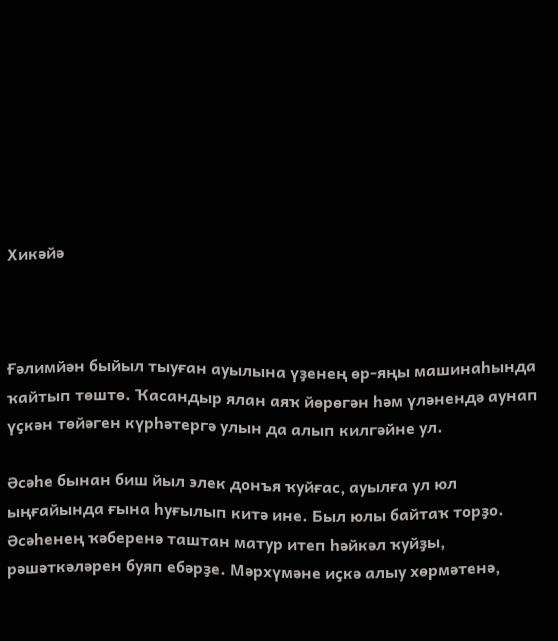Хикәйә



Ғәлимйән быйыл тыуған ауылына үҙенең өр-яңы машинаһында ҡайтып төштө. Ҡасандыр ялан аяҡ йөрөгән һәм үләнендә аунап үҫкән төйәген күрһәтергә улын да алып килгәйне ул.

Әсәһе бынан биш йыл элек донъя ҡуйғас, ауылға ул юл ыңғайында ғына һуғылып китә ине. Был юлы байтаҡ торҙо. Әсәһенең ҡәберенә таштан матур итеп һәйкәл ҡуйҙы, рәшәткәләрен буяп ебәрҙе. Мәрхүмәне иҫкә алыу хөрмәтенә,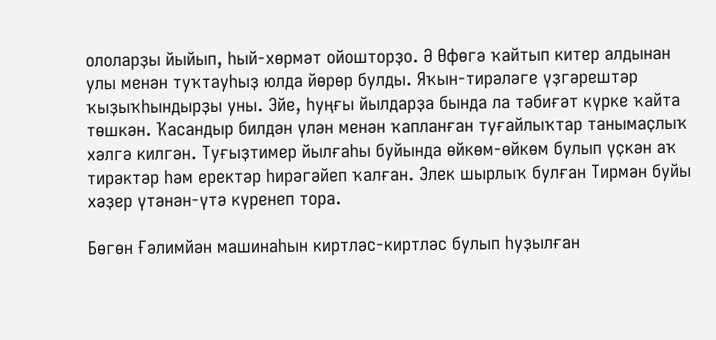ололарҙы йыйып, һый-хөрмәт ойошторҙо. Ә Өфөгә ҡайтып китер алдынан улы менән туҡтауһыҙ юлда йөрөр булды. Яҡын-тирәләге үҙгәрештәр ҡыҙыҡһындырҙы уны. Эйе, һуңғы йылдарҙа бында ла тәбиғәт күрке ҡайта төшкән. Ҡасандыр билдән үлән менән ҡапланған туғайлыҡтар танымаҫлыҡ хәлгә килгән. Туғыҙтимер йылғаһы буйында өйкөм-өйкөм булып үҫкән аҡ тирәктәр һәм еректәр һирәгәйеп ҡалған. Элек шырлыҡ булған Тирмән буйы хәҙер үтәнән-үтә күренеп тора.

Бөгөн Ғәлимйән машинаһын киртләс-киртләс булып һуҙылған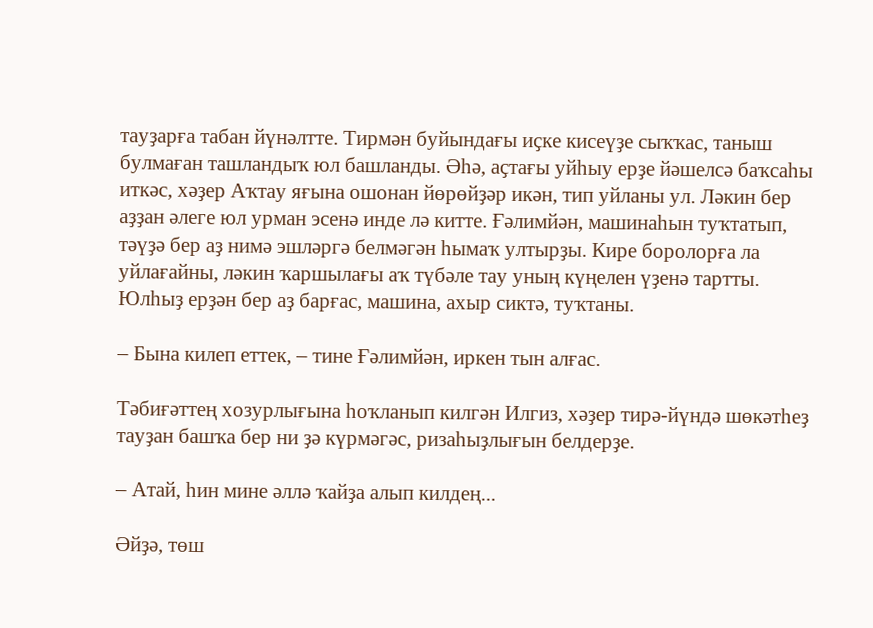тауҙарға табан йүнәлтте. Тирмән буйындағы иҫке кисеүҙе сыҡҡас, таныш булмаған ташландыҡ юл башланды. Әһә, аҫтағы уйһыу ерҙе йәшелсә баҡсаһы иткәс, хәҙер Аҡтау яғына ошонан йөрөйҙәр икән, тип уйланы ул. Ләкин бер аҙҙан әлеге юл урман эсенә инде лә китте. Ғәлимйән, машинаһын туҡтатып, тәүҙә бер аҙ нимә эшләргә белмәгән һымаҡ ултырҙы. Кире боролорға ла уйлағайны, ләкин ҡаршылағы аҡ түбәле тау уның күңелен үҙенә тартты. Юлһыҙ ерҙән бер аҙ барғас, машина, ахыр сиктә, туҡтаны.

– Бына килеп еттек, – тине Ғәлимйән, иркен тын алғас.

Тәбиғәттең хозурлығына һоҡланып килгән Илгиз, хәҙер тирә-йүндә шөкәтһеҙ тауҙан башҡа бер ни ҙә күрмәгәс, ризаһыҙлығын белдерҙе.

– Атай, һин мине әллә ҡайҙа алып килдең...

Әйҙә, төш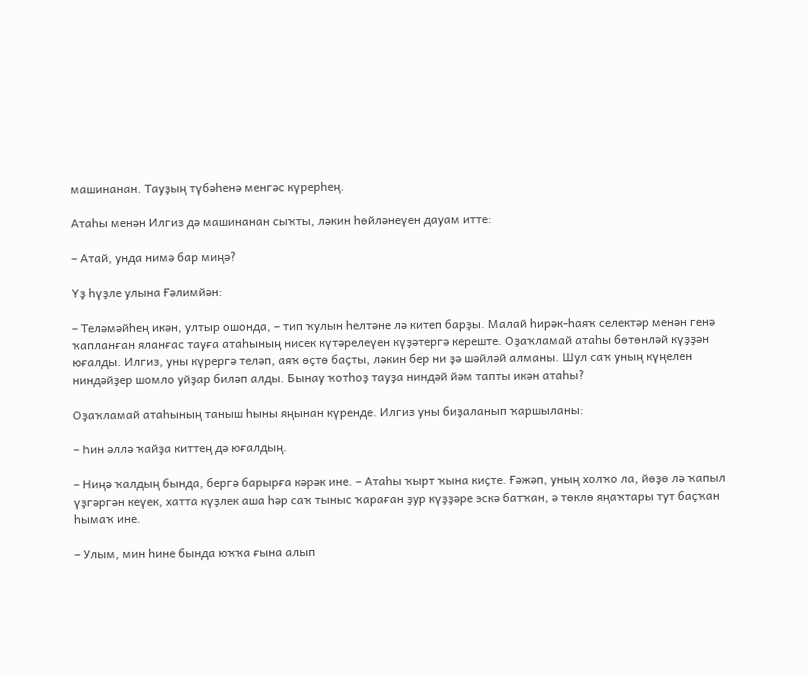машинанан. Тауҙың түбәһенә менгәс күрерһең.

Атаһы менән Илгиз дә машинанан сыҡты, ләкин һөйләнеүен дауам итте:

– Атай, унда нимә бар миңә?

Үҙ һүҙле улына Ғәлимйән:

– Теләмәйһең икән, ултыр ошонда, – тип ҡулын һелтәне лә китеп барҙы. Малай һирәк-һаяҡ селектәр менән генә ҡапланған яланғас тауға атаһының нисек күтәрелеүен күҙәтергә кереште. Оҙаҡламай атаһы бөтөнләй күҙҙән юғалды. Илгиз, уны күрергә теләп, аяҡ өҫтө баҫты, ләкин бер ни ҙә шәйләй алманы. Шул саҡ уның күңелен ниндәйҙер шомло уйҙар биләп алды. Бынау ҡотһоҙ тауҙа ниндәй йәм тапты икән атаһы?

Оҙаҡламай атаһының таныш һыны яңынан күренде. Илгиз уны биҙаланып ҡаршыланы:

– Һин әллә ҡайҙа киттең дә юғалдың.

– Ниңә ҡалдың бында, бергә барырға кәрәк ине. – Атаһы ҡырт ҡына киҫте. Ғәжәп, уның холҡо ла, йөҙө лә ҡапыл үҙгәргән кеүек, хатта күҙлек аша һәр саҡ тыныс ҡараған ҙур күҙҙәре эскә батҡан, ә төклө яңаҡтары тут баҫҡан һымаҡ ине.

– Улым, мин һине бында юҡҡа ғына алып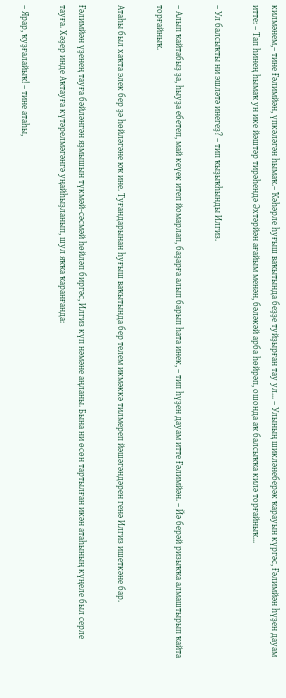килмәнем,– тине Ғәлимйән, үпкәләгән һымаҡ.– Ҡәһәрле һуғыш ваҡытында беҙҙе туйҙырған тау ул... – Улының шикләнеберәк ҡарауын күргәс, Ғәлимйән һүҙен дауам итте: – Тап һинең һымаҡ ун ике йәштәр тирәһендә Әхтәрйән ағайым менән, бәләкәй арба һөйрәп, ошонда аҡ балсыҡҡа килә торғайныҡ...

– Ул балсыҡты ни эшләтә инегеҙ? – тип ҡыҙыҡһынды Илгиз.

– Алып ҡайтабыҙ ҙа, һыуҙа ебетеп, май кеүек итеп йомарлап, баҙарға алып барып һата инек, – тип һүҙен дауам итте Ғәлимйән. – Йә берәй ризыҡҡа алмаштырып ҡайта торғайныҡ.

Атаһы был хаҡта элек бер ҙә һөйләгәне юҡ ине. Туғандарынан һуғыш ваҡытында бер телем икмәккә тилмереп йәшәгәндәрен генә Илгиз ишеткәне бар.

Ғәлимйән үҙенең тауға бәйләнгән яҙмышын түкмәй-сәсмәй һөйләп биргәс, Илгиз күп нәмәне аңланы. Бына ни өсөн тартылған икән атаһының күңеле был серле тауға. Хәҙер инде Аҡтауға күтәрелмәгәнгә уңайһыҙланып, шул яҡҡа ҡаранғанда:

– Ярар, ҡуҙғалайыҡ! – тине атаһы,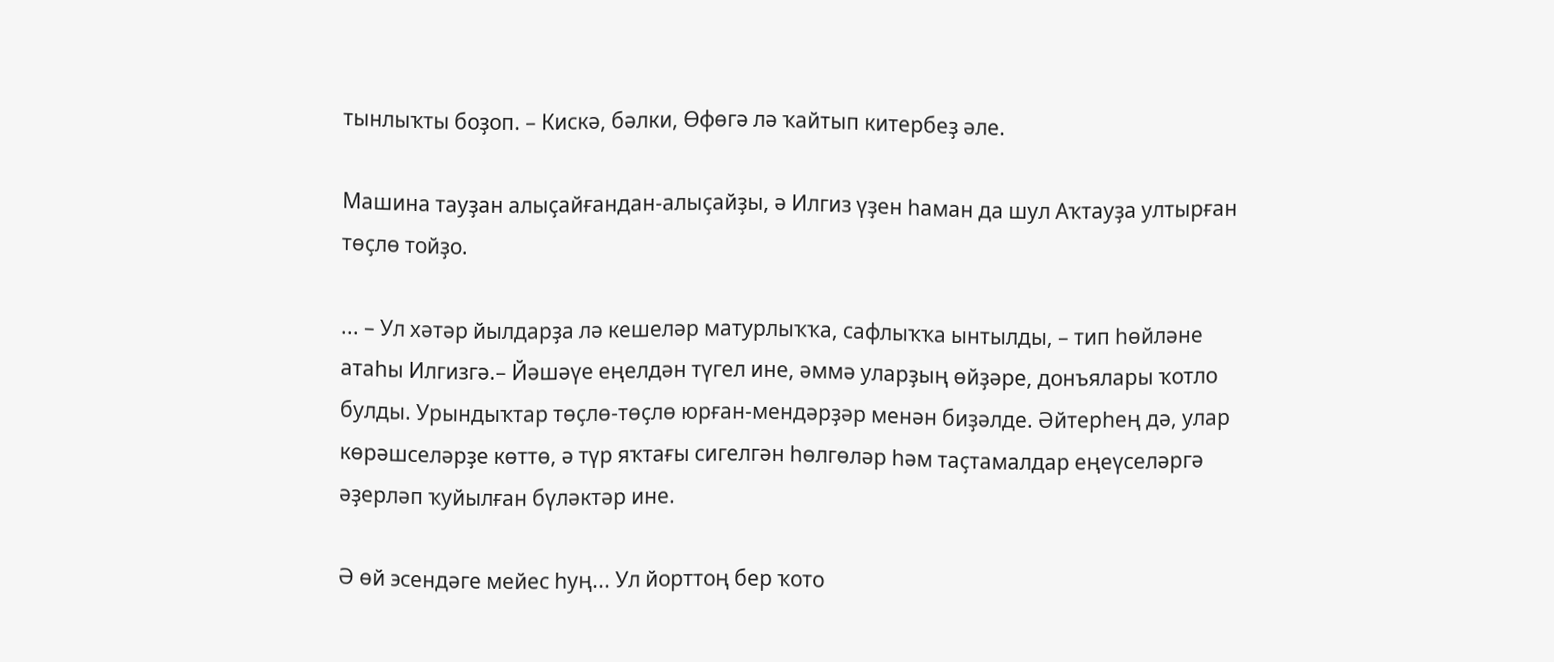тынлыҡты боҙоп. – Кискә, бәлки, Өфөгә лә ҡайтып китербеҙ әле.

Машина тауҙан алыҫайғандан-алыҫайҙы, ә Илгиз үҙен һаман да шул Аҡтауҙа ултырған төҫлө тойҙо.

... – Ул хәтәр йылдарҙа лә кешеләр матурлыҡҡа, сафлыҡҡа ынтылды, – тип һөйләне атаһы Илгизгә.– Йәшәүе еңелдән түгел ине, әммә уларҙың өйҙәре, донъялары ҡотло булды. Урындыҡтар төҫлө-төҫлө юрған-мендәрҙәр менән биҙәлде. Әйтерһең дә, улар көрәшселәрҙе көттө, ә түр яҡтағы сигелгән һөлгөләр һәм таҫтамалдар еңеүселәргә әҙерләп ҡуйылған бүләктәр ине.

Ә өй эсендәге мейес һуң... Ул йорттоң бер ҡото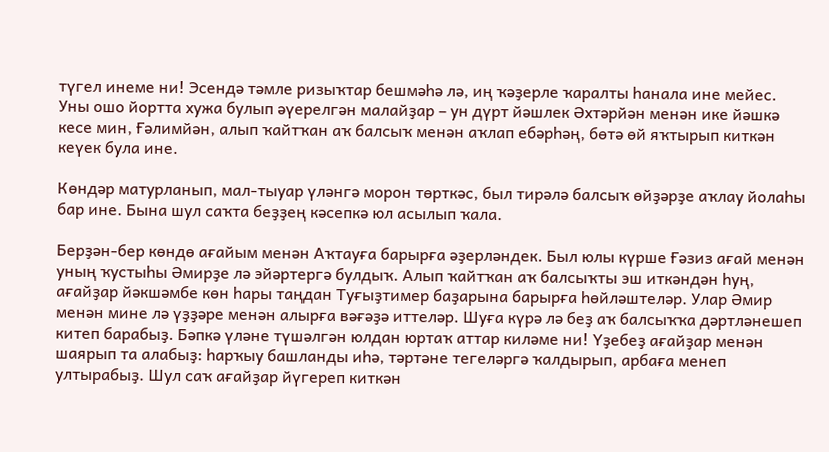түгел инеме ни! Эсендә тәмле ризыҡтар бешмәһә лә, иң ҡәҙерле ҡаралты һанала ине мейес. Уны ошо йортта хужа булып әүерелгән малайҙар – ун дүрт йәшлек Әхтәрйән менән ике йәшкә кесе мин, Ғәлимйән, алып ҡайтҡан аҡ балсыҡ менән аҡлап ебәрһәң, бөтә өй яҡтырып киткән кеүек була ине.

Көндәр матурланып, мал-тыуар үләнгә морон төрткәс, был тирәлә балсыҡ өйҙәрҙе аҡлау йолаһы бар ине. Бына шул саҡта беҙҙең кәсепкә юл асылып ҡала.

Берҙән-бер көндө ағайым менән Аҡтауға барырға әҙерләндек. Был юлы күрше Ғәзиз ағай менән уның ҡустыһы Әмирҙе лә эйәртергә булдыҡ. Алып ҡайтҡан аҡ балсыҡты эш иткәндән һуң, ағайҙар йәкшәмбе көн һары таңдан Туғыҙтимер баҙарына барырға һөйләштеләр. Улар Әмир менән мине лә үҙҙәре менән алырға вәғәҙә иттеләр. Шуға күрә лә беҙ аҡ балсыҡҡа дәртләнешеп китеп барабыҙ. Бәпкә үләне түшәлгән юлдан юртаҡ аттар киләме ни! Үҙебеҙ ағайҙар менән шаярып та алабыҙ: һарҡыу башланды иһә, тәртәне тегеләргә ҡалдырып, арбаға менеп ултырабыҙ. Шул саҡ ағайҙар йүгереп киткән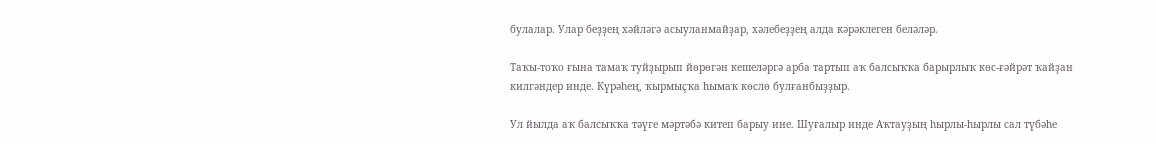булалар. Улар беҙҙең хәйләгә асыуланмайҙар, хәлебеҙҙең алда кәрәклеген беләләр.

Таҡы-тоҡо ғына тамаҡ туйҙырып йөрөгән кешеләргә арба тартып аҡ балсыҡҡа барырлыҡ көс-ғәйрәт ҡайҙан килгәндер инде. Күрәһең, ҡырмыҫҡа һымаҡ көслө булғанбыҙҙыр.

Ул йылда аҡ балсыҡҡа тәүге мәртәбә китеп барыу ине. Шуғалыр инде Аҡтауҙың һырлы-һырлы сал түбәһе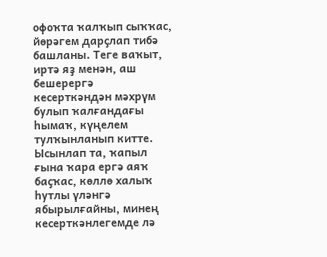офоҡта ҡалҡып сыҡҡас, йөрәгем дарҫлап тибә башланы. Теге ваҡыт, иртә яҙ менән, аш бешерергә кесерткәндән мәхрүм булып ҡалғандағы һымаҡ, күңелем тулҡынланып китте. Ысынлап та, ҡапыл ғына ҡара ергә аяҡ баҫҡас, көллө халыҡ һутлы үләнгә ябырылғайны, минең кесерткәнлегемде лә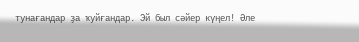тунағандар ҙа ҡуйғандар. Эй был сәйер күңел! Әле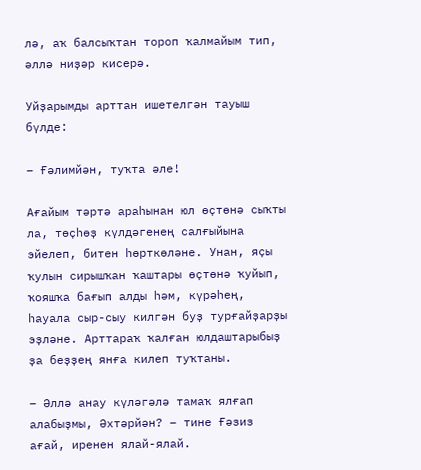лә, аҡ балсыҡтан тороп ҡалмайым тип, әллә ниҙәр кисерә.

Уйҙарымды арттан ишетелгән тауыш бүлде:

– Ғәлимйән, туҡта әле!

Ағайым тәртә араһынан юл өҫтөнә сыҡты ла, төҫһөҙ күлдәгенең салғыйына эйелеп, битен һөрткөләне. Унан, яҫы ҡулын сирышҡан ҡаштары өҫтөнә ҡуйып, ҡояшҡа бағып алды һәм, күрәһең, һауала сыр-сыу килгән буҙ турғайҙарҙы эҙләне. Арттараҡ ҡалған юлдаштарыбыҙ ҙа беҙҙең янға килеп туҡтаны.

– Әллә анау күләгәлә тамаҡ ялғап алабыҙмы, Әхтәрйән? – тине Ғәзиз ағай, иренен ялай-ялай.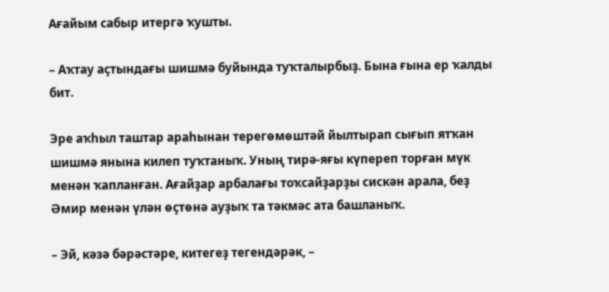Ағайым сабыр итергә ҡушты.

– Аҡтау аҫтындағы шишмә буйында туҡталырбыҙ. Бына ғына ер ҡалды бит.

Эре аҡһыл таштар араһынан терегөмөштәй йылтырап сығып ятҡан шишмә янына килеп туҡтаныҡ. Уның тирә-яғы күпереп торған мүк менән ҡапланған. Ағайҙар арбалағы тоҡсайҙарҙы сискән арала, беҙ Әмир менән үлән өҫтөнә ауҙыҡ та тәкмәс ата башланыҡ.

– Эй, кәзә бәрәстәре, китегеҙ тегендәрәк, –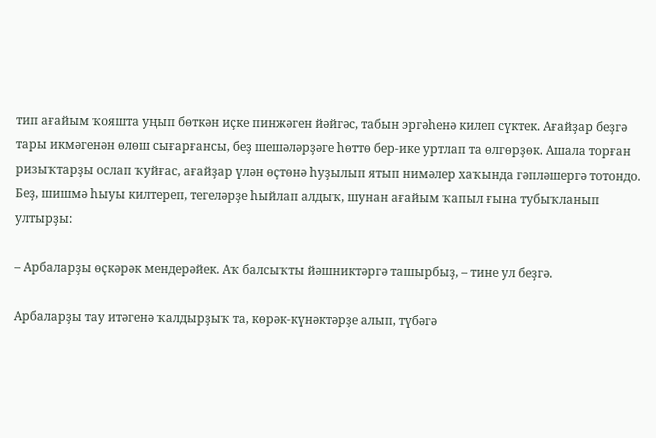тип ағайым ҡояшта уңып бөткән иҫке пинжәген йәйгәс, табын эргәһенә килеп сүктек. Ағайҙар беҙгә тары икмәгенән өлөш сығарғансы, беҙ шешәләрҙәге һөттө бер-ике уртлап та өлгөрҙөк. Ашала торған ризыҡтарҙы ослап ҡуйғас, ағайҙар үлән өҫтөнә һуҙылып ятып нимәлер хаҡында гәпләшергә тотондо. Беҙ, шишмә һыуы килтереп, тегеләрҙе һыйлап алдыҡ, шунан ағайым ҡапыл ғына тубыҡланып ултырҙы:

– Арбаларҙы өҫкәрәк мендерәйек. Аҡ балсыҡты йәшниктәргә ташырбыҙ, – тине ул беҙгә.

Арбаларҙы тау итәгенә ҡалдырҙыҡ та, көрәк-күнәктәрҙе алып, түбәгә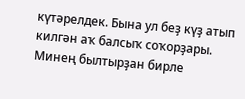күтәрелдек. Бына ул беҙ күҙ атып килгән аҡ балсыҡ соҡорҙары. Минең былтырҙан бирле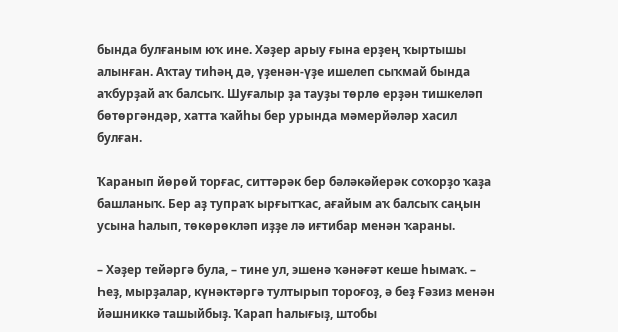бында булғаным юҡ ине. Хәҙер арыу ғына ерҙең ҡыртышы алынған. Аҡтау тиһәң дә, үҙенән-үҙе ишелеп сыҡмай бында аҡбурҙай аҡ балсыҡ. Шуғалыр ҙа тауҙы төрлө ерҙән тишкеләп бөтөргәндәр, хатта ҡайһы бер урында мәмерйәләр хасил булған.

Ҡаранып йөрөй торғас, ситтәрәк бер бәләкәйерәк соҡорҙо ҡаҙа башланыҡ. Бер аҙ тупраҡ ырғытҡас, ағайым аҡ балсыҡ саңын усына һалып, төкөрөкләп иҙҙе лә иғтибар менән ҡараны.

– Хәҙер тейәргә була, – тине ул, эшенә ҡәнәғәт кеше һымаҡ. – Һеҙ, мырҙалар, күнәктәргә тултырып тороғоҙ, ә беҙ Ғәзиз менән йәшниккә ташыйбыҙ. Ҡарап һалығыҙ, штобы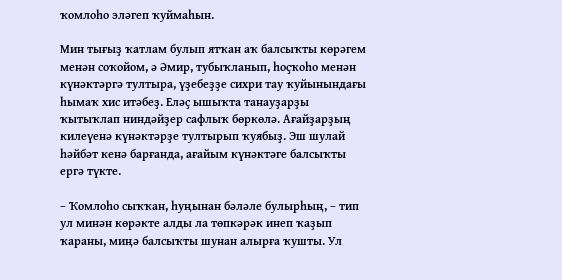ҡомлоһо эләгеп ҡуймаһын.

Мин тығыҙ ҡатлам булып ятҡан аҡ балсыҡты көрәгем менән соҡойом, ә Әмир, тубыҡланып, һоҫҡоһо менән күнәктәргә тултыра, үҙебеҙҙе сихри тау ҡуйынындағы һымаҡ хис итәбеҙ. Еләҫ ышыҡта танауҙарҙы ҡытыҡлап ниндәйҙер сафлыҡ бөркөлә. Ағайҙарҙың килеүенә күнәктәрҙе тултырып ҡуябыҙ. Эш шулай һәйбәт кенә барғанда, ағайым күнәктәге балсыҡты ергә түкте.

– Ҡомлоһо сыҡҡан, һуңынан бәләле булырһың, – тип ул минән көрәкте алды ла төпкәрәк инеп ҡаҙып ҡараны, миңә балсыҡты шунан алырға ҡушты. Ул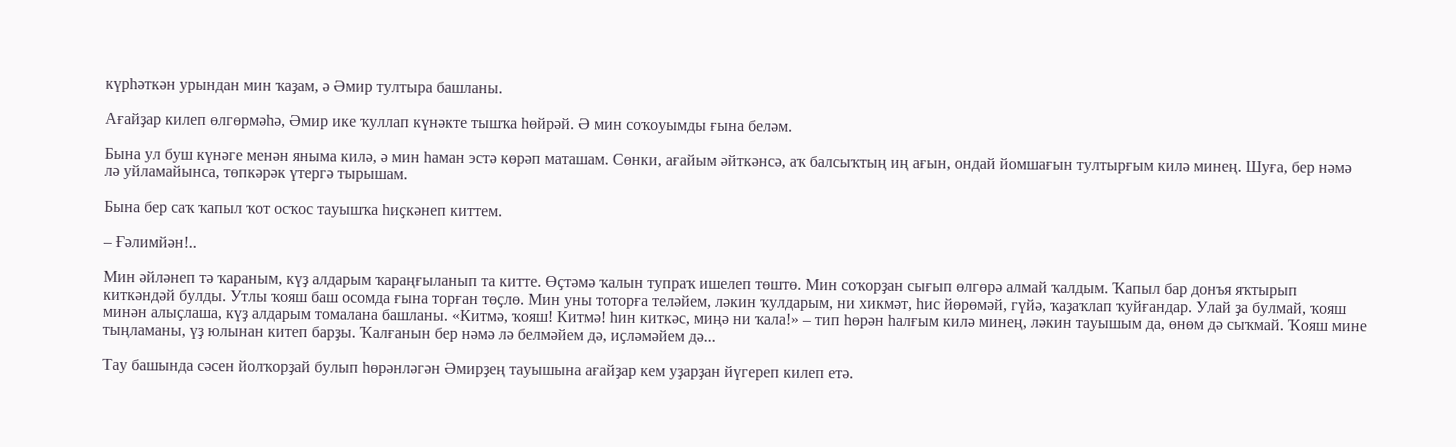күрһәткән урындан мин ҡаҙам, ә Әмир тултыра башланы.

Ағайҙар килеп өлгөрмәһә, Әмир ике ҡуллап күнәкте тышҡа һөйрәй. Ә мин соҡоуымды ғына беләм.

Бына ул буш күнәге менән яныма килә, ә мин һаман эстә көрәп маташам. Сөнки, ағайым әйткәнсә, аҡ балсыҡтың иң ағын, ондай йомшағын тултырғым килә минең. Шуға, бер нәмә лә уйламайынса, төпкәрәк үтергә тырышам.

Бына бер саҡ ҡапыл ҡот осҡос тауышҡа һиҫкәнеп киттем.

– Ғәлимйән!..

Мин әйләнеп тә ҡараным, күҙ алдарым ҡараңғыланып та китте. Өҫтәмә ҡалын тупраҡ ишелеп төштө. Мин соҡорҙан сығып өлгөрә алмай ҡалдым. Ҡапыл бар донъя яҡтырып киткәндәй булды. Утлы ҡояш баш осомда ғына торған төҫлө. Мин уны тоторға теләйем, ләкин ҡулдарым, ни хикмәт, һис йөрөмәй, гүйә, ҡаҙаҡлап ҡуйғандар. Улай ҙа булмай, ҡояш минән алыҫлаша, күҙ алдарым томалана башланы. «Китмә, ҡояш! Китмә! һин киткәс, миңә ни ҡала!» – тип һөрән һалғым килә минең, ләкин тауышым да, өнөм дә сыҡмай. Ҡояш мине тыңламаны, үҙ юлынан китеп барҙы. Ҡалғанын бер нәмә лә белмәйем дә, иҫләмәйем дә...

Тау башында сәсен йолҡорҙай булып һөрәнләгән Әмирҙең тауышына ағайҙар кем уҙарҙан йүгереп килеп етә.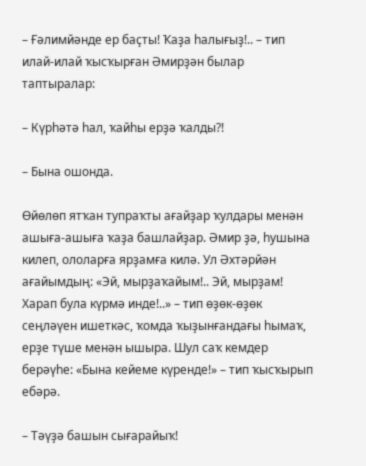– Ғәлимйәнде ер баҫты! Ҡаҙа һалығыҙ!.. – тип илай-илай ҡысҡырған Әмирҙән былар таптыралар:

– Күрһәтә һал, ҡайһы ерҙә ҡалды?!

– Бына ошонда.

Өйөлөп ятҡан тупраҡты ағайҙар ҡулдары менән ашыға-ашыға ҡаҙа башлайҙар. Әмир ҙә, һушына килеп, ололарға ярҙамға килә. Ул Әхтәрйән ағайымдың: «Эй, мырҙаҡайым!.. Эй, мырҙам! Харап була күрмә инде!..» – тип өҙөк-өҙөк сеңләүен ишеткәс, ҡомда ҡыҙынғандағы һымаҡ, ерҙе түше менән ышыра. Шул саҡ кемдер берәүһе: «Бына кейеме күренде!» – тип ҡысҡырып ебәрә.

– Тәүҙә башын сығарайыҡ!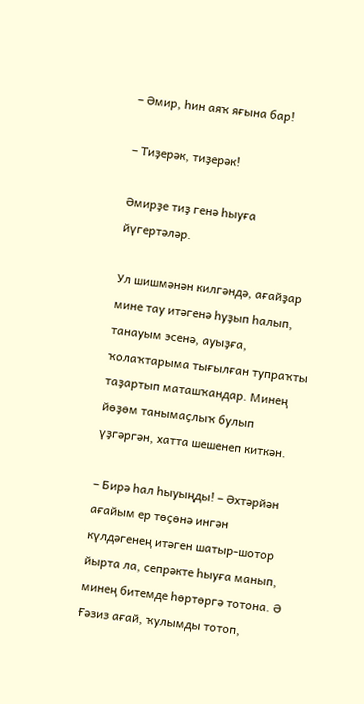– Әмир, һин аяҡ яғына бар!

– Тиҙерәк, тиҙерәк!

Әмирҙе тиҙ генә һыуға йүгертәләр.

Ул шишмәнән килгәндә, ағайҙар мине тау итәгенә һуҙып һалып, танауым эсенә, ауыҙға, ҡолаҡтарыма тығылған тупраҡты таҙартып маташҡандар. Минең йөҙөм танымаҫлыҡ булып үҙгәргән, хатта шешенеп киткән.

– Бирә һал һыуыңды! – Әхтәрйән ағайым ер төҫөнә ингән күлдәгенең итәген шатыр-шотор йырта ла, сепрәкте һыуға манып, минең битемде һөртөргә тотона. Ә Ғәзиз ағай, ҡулымды тотоп,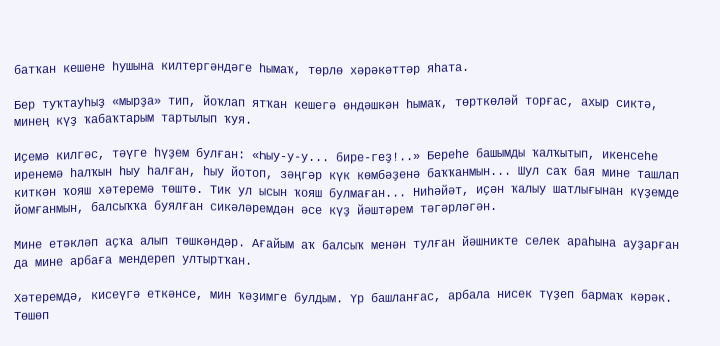батҡан кешене һушына килтергәндәге һымаҡ, төрлө хәрәкәттәр яһата.

Бер туҡтауһыҙ «мырҙа» тип, йоҡлап ятҡан кешегә өндәшкән һымаҡ, төрткөләй торғас, ахыр сиктә, минең күҙ ҡабаҡтарым тартылып ҡуя.

Иҫемә килгәс, тәүге һүҙем булған: «Һыу-у-у... бире-геҙ!..» Береһе башымды ҡалҡытып, икенсеһе иренемә һалҡын һыу һалған, һыу йотоп, зәңгәр күк көмбәҙенә баҡҡанмын... Шул саҡ бая мине ташлап киткән ҡояш хәтеремә төштө. Тик ул ысын ҡояш булмаған... Ниһәйәт, иҫән ҡалыу шатлығынан күҙемде йомғанмын, балсыҡҡа буялған сикәләремдән әсе күҙ йәштәрем тәгәрләгән.

Мине етәкләп аҫҡа алып төшкәндәр. Ағайым аҡ балсыҡ менән тулған йәшникте селек араһына ауҙарған да мине арбаға мендереп ултыртҡан.

Хәтеремдә, кисеүгә еткәнсе, мин ҡәҙимге булдым. Үр башланғас, арбала нисек түҙеп бармаҡ кәрәк. Төшөп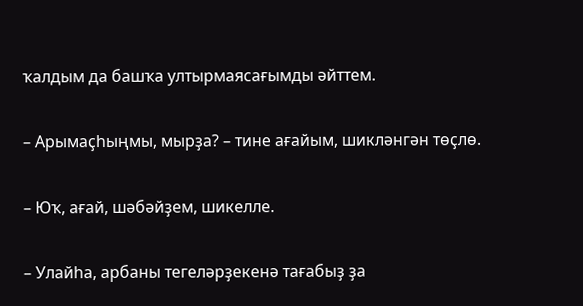ҡалдым да башҡа ултырмаясағымды әйттем.

– Арымаҫһыңмы, мырҙа? – тине ағайым, шикләнгән төҫлө.

– Юҡ, ағай, шәбәйҙем, шикелле.

– Улайһа, арбаны тегеләрҙекенә тағабыҙ ҙа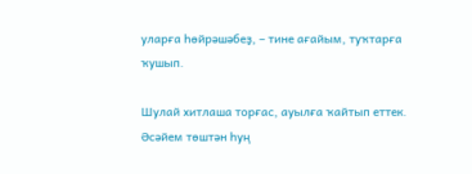уларға һөйрәшәбеҙ, – тине ағайым, туҡтарға ҡушып.

Шулай хитлаша торғас, ауылға ҡайтып еттек. Әсәйем төштән һуң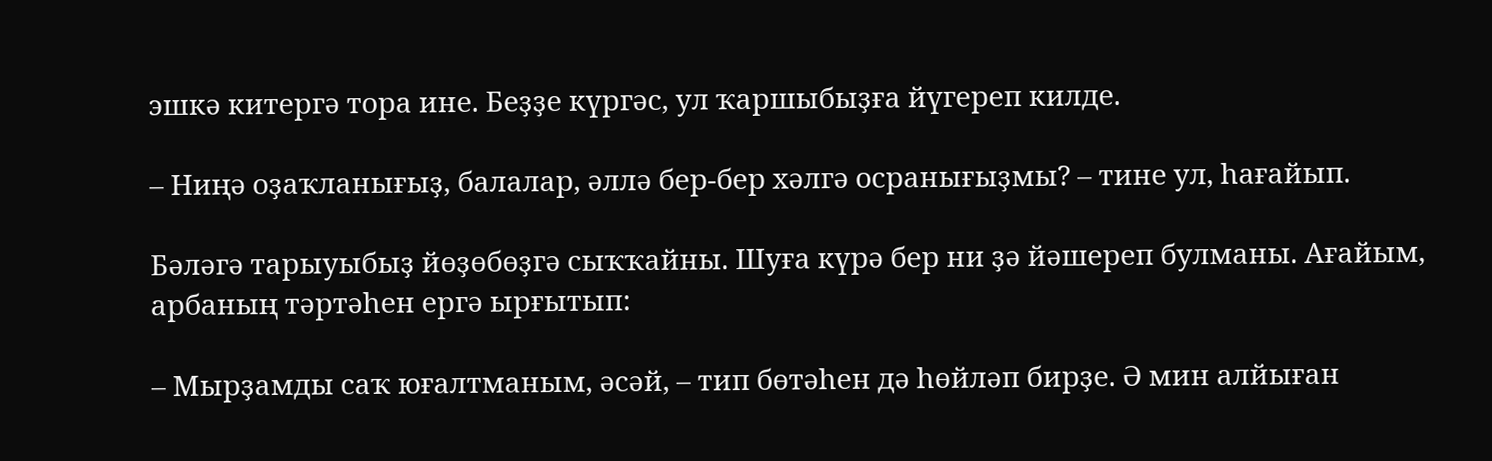эшкә китергә тора ине. Беҙҙе күргәс, ул ҡаршыбыҙға йүгереп килде.

– Ниңә оҙаҡланығыҙ, балалар, әллә бер-бер хәлгә осранығыҙмы? – тине ул, һағайып.

Бәләгә тарыуыбыҙ йөҙөбөҙгә сыҡҡайны. Шуға күрә бер ни ҙә йәшереп булманы. Ағайым, арбаның тәртәһен ергә ырғытып:

– Мырҙамды саҡ юғалтманым, әсәй, – тип бөтәһен дә һөйләп бирҙе. Ә мин алйыған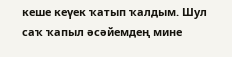кеше кеүек ҡатып ҡалдым. Шул саҡ ҡапыл әсәйемдең мине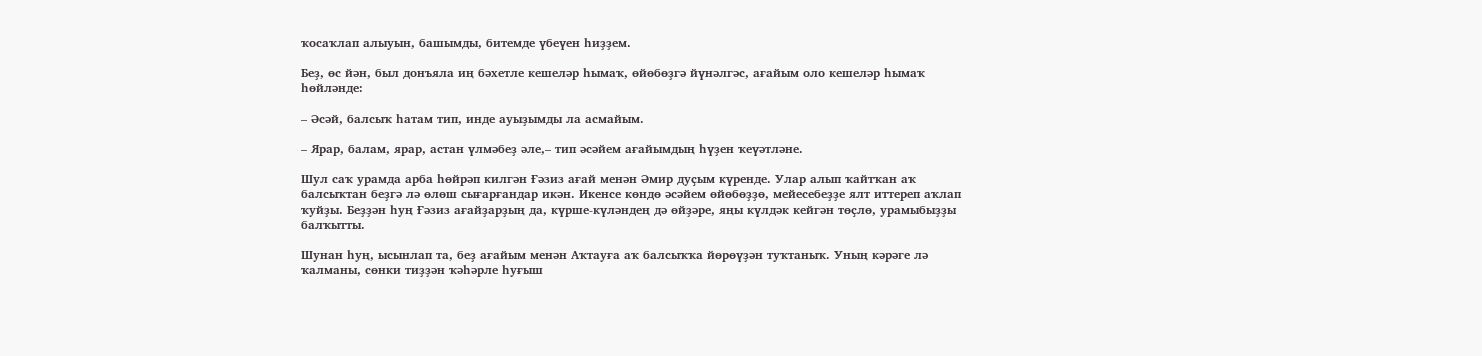ҡосаҡлап алыуын, башымды, битемде үбеүен һиҙҙем.

Беҙ, өс йән, был донъяла иң бәхетле кешеләр һымаҡ, өйөбөҙгә йүнәлгәс, ағайым оло кешеләр һымаҡ һөйләнде:

– Әсәй, балсыҡ һатам тип, инде ауыҙымды ла асмайым.

– Ярар, балам, ярар, астан үлмәбеҙ әле,– тип әсәйем ағайымдың һүҙен ҡеүәтләне.

Шул саҡ урамда арба һөйрәп килгән Ғәзиз ағай менән Әмир дуҫым күренде. Улар алып ҡайтҡан аҡ балсыҡтан беҙгә лә өлөш сығарғандар икән. Икенсе көндө әсәйем өйөбөҙҙө, мейесебеҙҙе ялт иттереп аҡлап ҡуйҙы. Беҙҙән һуң Ғәзиз ағайҙарҙың да, күрше-күләндең дә өйҙәре, яңы күлдәк кейгән төҫлө, урамыбыҙҙы балҡытты.

Шунан һуң, ысынлап та, беҙ ағайым менән Аҡтауға аҡ балсыҡҡа йөрөүҙән туҡтаныҡ. Уның кәрәге лә ҡалманы, сөнки тиҙҙән ҡәһәрле һуғыш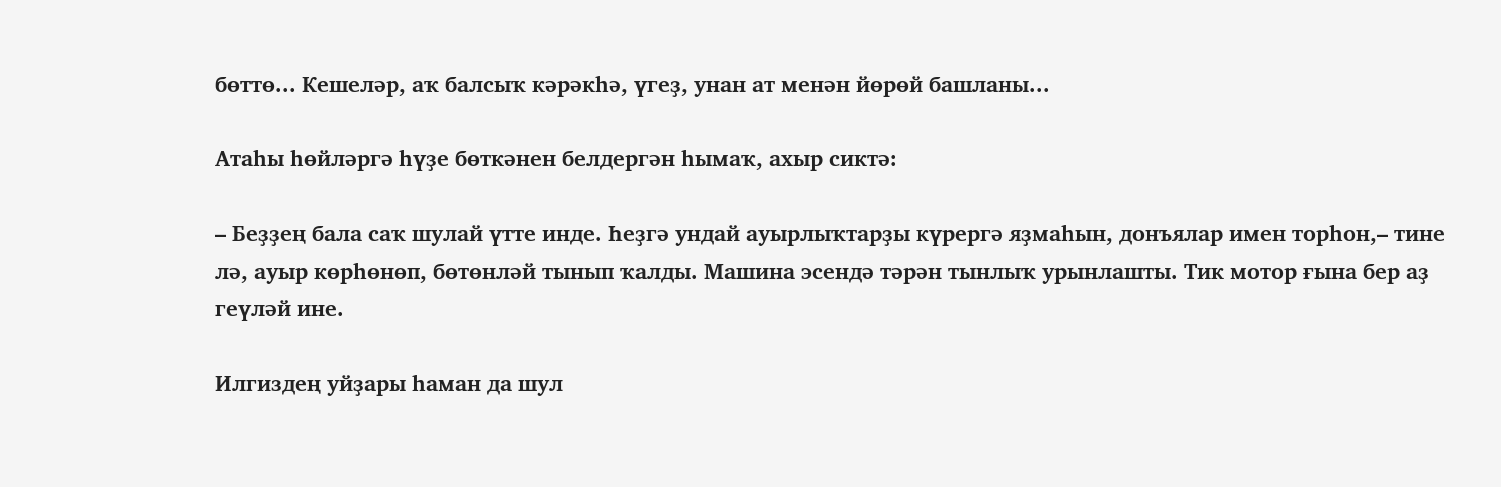бөттө... Кешеләр, аҡ балсыҡ кәрәкһә, үгеҙ, унан ат менән йөрөй башланы...

Атаһы һөйләргә һүҙе бөткәнен белдергән һымаҡ, ахыр сиктә:

– Беҙҙең бала саҡ шулай үтте инде. Һеҙгә ундай ауырлыҡтарҙы күрергә яҙмаһын, донъялар имен торһон,– тине лә, ауыр көрһөнөп, бөтөнләй тынып ҡалды. Машина эсендә тәрән тынлыҡ урынлашты. Тик мотор ғына бер аҙ геүләй ине.

Илгиздең уйҙары һаман да шул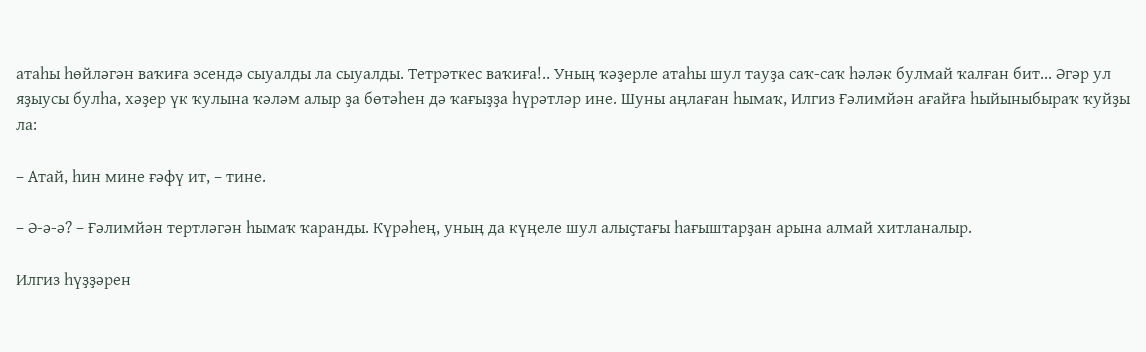атаһы һөйләгән ваҡиға эсендә сыуалды ла сыуалды. Тетрәткес ваҡиға!.. Уның ҡәҙерле атаһы шул тауҙа саҡ-саҡ һәләк булмай ҡалған бит... Әгәр ул яҙыусы булһа, хәҙер үк ҡулына ҡәләм алыр ҙа бөтәһен дә ҡағыҙҙа һүрәтләр ине. Шуны аңлаған һымаҡ, Илгиз Ғәлимйән ағайға һыйыныбыраҡ ҡуйҙы ла:

– Атай, һин мине ғәфү ит, – тине.

– Ә-ә-ә? – Ғәлимйән тертләгән һымаҡ ҡаранды. Күрәһең, уның да күңеле шул алыҫтағы һағыштарҙан арына алмай хитланалыр.

Илгиз һүҙҙәрен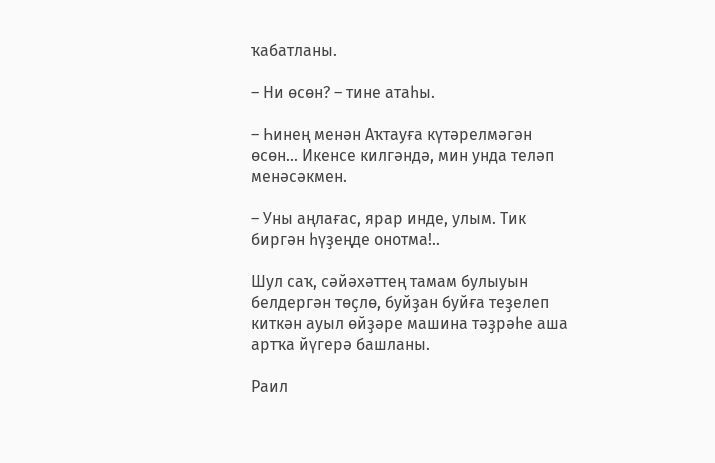ҡабатланы.

– Ни өсөн? – тине атаһы.

– Һинең менән Аҡтауға күтәрелмәгән өсөн... Икенсе килгәндә, мин унда теләп менәсәкмен.

– Уны аңлағас, ярар инде, улым. Тик биргән һүҙеңде онотма!..

Шул саҡ, сәйәхәттең тамам булыуын белдергән төҫлө, буйҙан буйға теҙелеп киткән ауыл өйҙәре машина тәҙрәһе аша артҡа йүгерә башланы.

Раил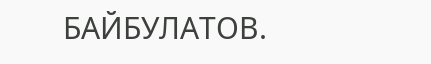БАЙБУЛАТОВ.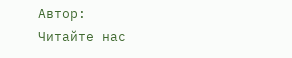Автор:
Читайте нас